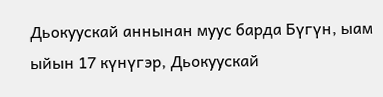Дьокуускай аннынан муус барда Бүгүн, ыам ыйын 17 күнүгэр, Дьокуускай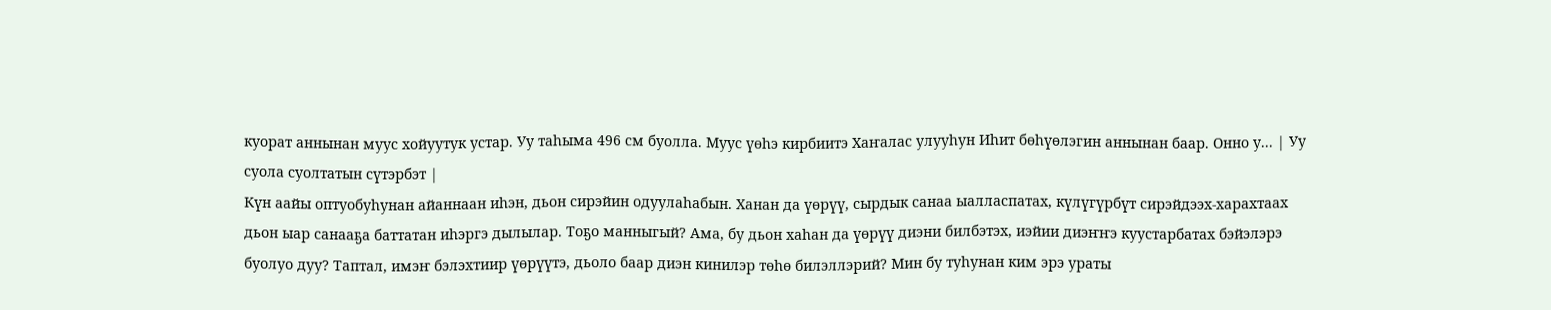куорат аннынан муус хойуутук устар. Уу таһыма 496 см буолла. Муус үөһэ кирбиитэ Хаҥалас улууһун Иһит бөһүөлэгин аннынан баар. Онно у... | Уу суола суолтатын сүтэрбэт |
Күн аайы оптуобуһунан айаннаан иһэн, дьон сирэйин одуулаһабын. Ханан да үөрүү, сырдык санаа ыалласпатах, күлүгүрбүт сирэйдээх-харахтаах дьон ыар санааҕа баттатан иһэргэ дылылар. Тоҕо манныгый? Ама, бу дьон хаһан да үөрүү диэни билбэтэх, иэйии диэҥҥэ куустарбатах бэйэлэрэ буолуо дуу? Таптал, имэҥ бэлэхтиир үөрүүтэ, дьоло баар диэн кинилэр төһө билэллэрий? Мин бу туһунан ким эрэ ураты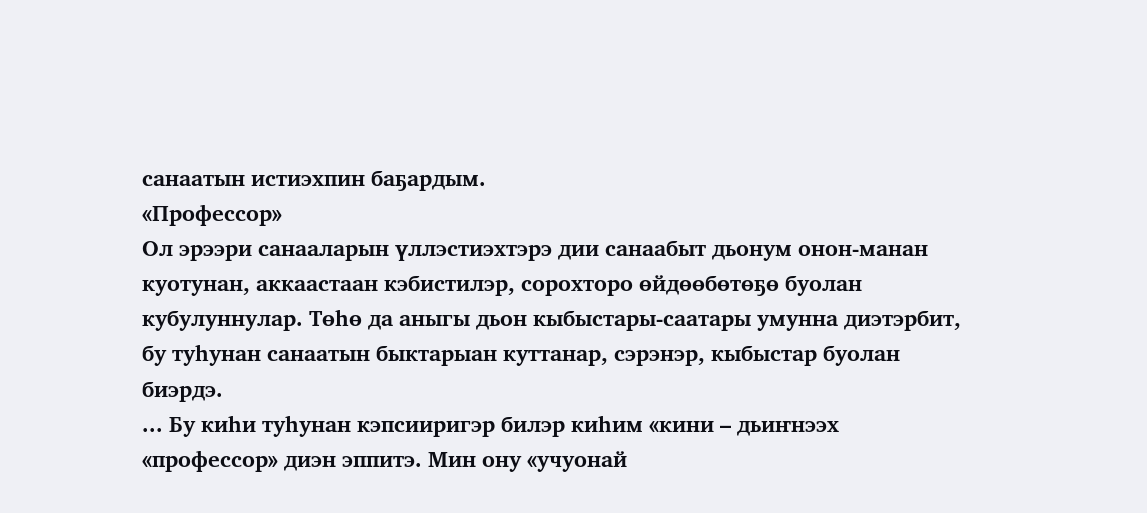санаатын истиэхпин баҕардым.
«Профессор»
Ол эрээри санааларын үллэстиэхтэрэ дии санаабыт дьонум онон-манан куотунан, аккаастаан кэбистилэр, сорохторо өйдөөбөтөҕө буолан кубулуннулар. Төһө да аныгы дьон кыбыстары-саатары умунна диэтэрбит, бу туһунан санаатын быктарыан куттанар, сэрэнэр, кыбыстар буолан биэрдэ.
... Бу киһи туһунан кэпсииригэр билэр киһим «кини – дьиҥнээх «профессор» диэн эппитэ. Мин ону «учуонай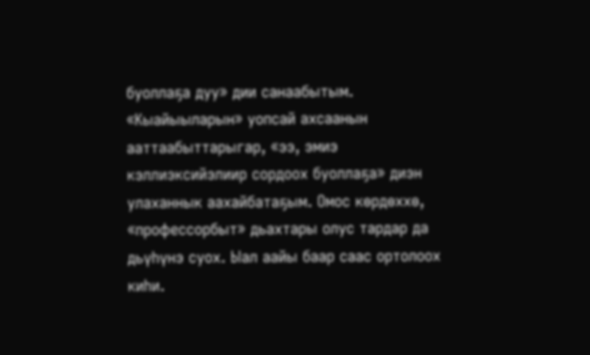буоллаҕа дуу» дии санаабытым. «Кыайыыларын» уопсай ахсаанын ааттаабыттарыгар, «ээ, эмиэ кэллиэксийэлиир сордоох буоллаҕа» диэн улаханнык аахайбатаҕым. Омос көрдөххө, «профессорбыт» дьахтары олус тардар да дьүһүнэ суох. Ыал аайы баар саас ортолоох киһи.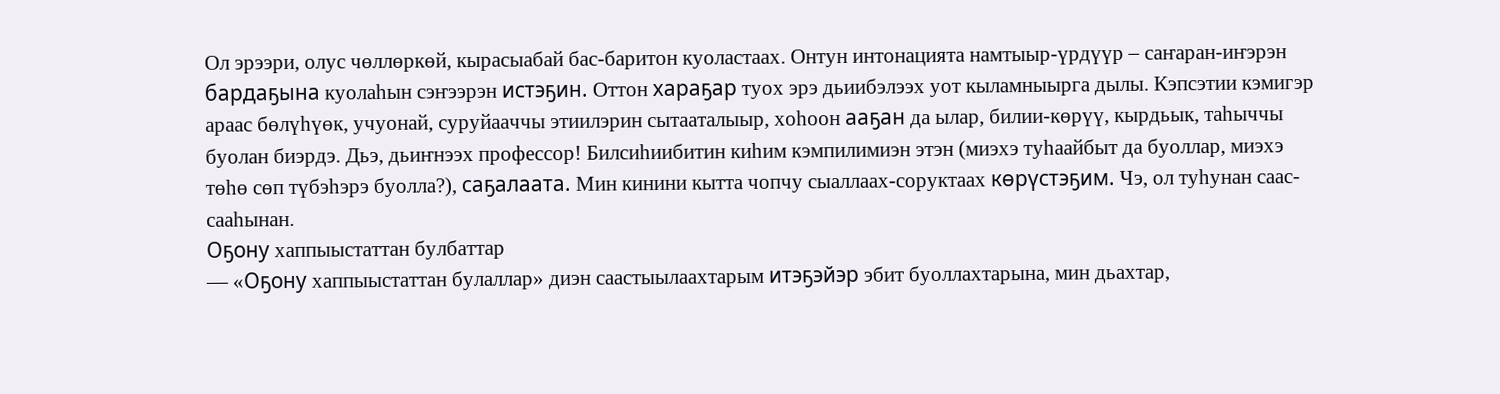Ол эрээри, олус чөллөркөй, кырасыабай бас-баритон куоластаах. Онтун интонацията намтыыр-үрдүүр – саҥаран-иҥэрэн бардаҕына куолаһын сэҥээрэн истэҕин. Оттон хараҕар туох эрэ дьиибэлээх уот кыламныырга дылы. Кэпсэтии кэмигэр араас бөлүһүөк, учуонай, суруйааччы этиилэрин сытааталыыр, хоһоон ааҕан да ылар, билии-көрүү, кырдьык, таһыччы буолан биэрдэ. Дьэ, дьиҥнээх профессор! Билсиһиибитин киһим кэмпилимиэн этэн (миэхэ туһаайбыт да буоллар, миэхэ төһө сөп түбэһэрэ буолла?), саҕалаата. Мин кинини кытта чопчу сыаллаах-соруктаах көрүстэҕим. Чэ, ол туһунан саас-сааһынан.
Оҕону хаппыыстаттан булбаттар
— «Оҕону хаппыыстаттан булаллар» диэн саастыылаахтарым итэҕэйэр эбит буоллахтарына, мин дьахтар,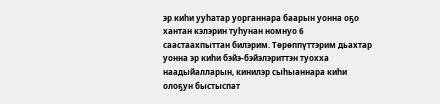эр киһи ууһатар уорганнара баарын уонна оҕо хантан кэлэрин туһунан номнуо 6 саастаахпыттан билэрим. Төрөппүттэрим дьахтар уонна эр киһи бэйэ-бэйэлэриттэн туохха наадыйалларын, кинилэр сыһыаннара киһи олоҕун быстыспат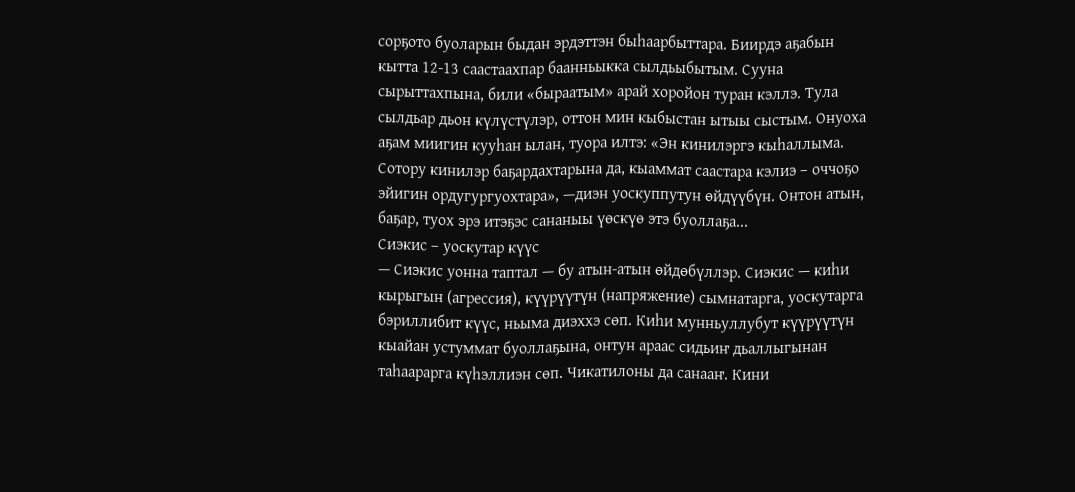сорҕото буоларын быдан эрдэттэн быһаарбыттара. Биирдэ аҕабын кытта 12-13 саастаахпар баанньыкка сылдьыбытым. Сууна сырыттахпына, били «быраатым» арай хоройон туран кэллэ. Тула сылдьар дьон күлүстүлэр, оттон мин кыбыстан ытыы сыстым. Онуоха аҕам миигин кууһан ылан, туора илтэ: «Эн кинилэргэ кыһаллыма. Сотору кинилэр баҕардахтарына да, кыаммат саастара кэлиэ – оччоҕо эйигин ордугургуохтара», —диэн уоскуппутун өйдүүбүн. Онтон атын, баҕар, туох эрэ итэҕэс сананыы үөскүө этэ буоллаҕа...
Сиэкис – уоскутар күүс
— Сиэкис уонна таптал — бу атын-атын өйдөбүллэр. Сиэкис — киһи кырыгын (агрессия), күүрүүтүн (напряжение) сымнатарга, уоскутарга бэриллибит күүс, ньыма диэххэ сөп. Киһи мунньуллубут күүрүүтүн кыайан устуммат буоллаҕына, онтун араас сидьиҥ дьаллыгынан таһаарарга күһэллиэн сөп. Чикатилоны да санааҥ. Кини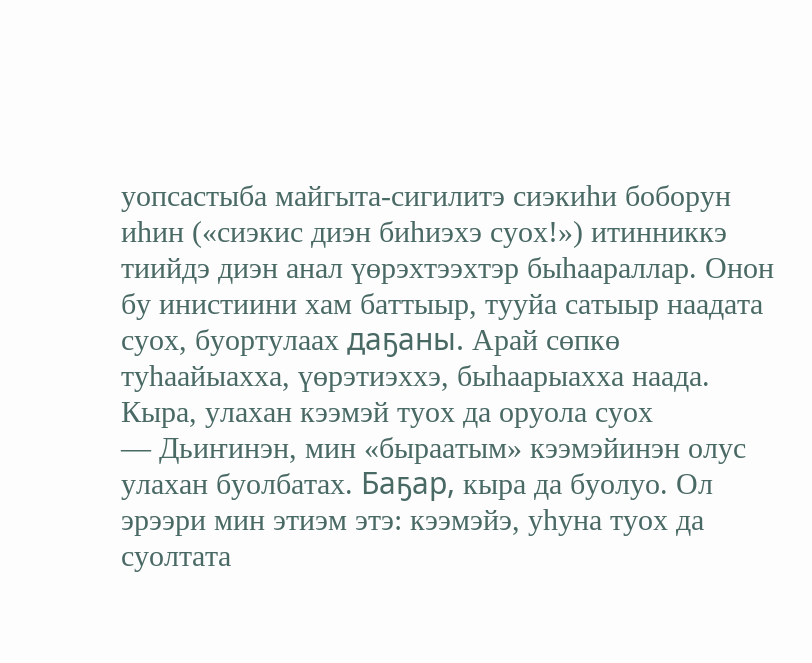уопсастыба майгыта-сигилитэ сиэкиһи боборун иһин («сиэкис диэн биһиэхэ суох!») итинниккэ тиийдэ диэн анал үөрэхтээхтэр быһаараллар. Онон бу инистиини хам баттыыр, тууйа сатыыр наадата суох, буортулаах даҕаны. Арай сөпкө туһаайыахха, үөрэтиэххэ, быһаарыахха наада.
Кыра, улахан кээмэй туох да оруола суох
— Дьиҥинэн, мин «быраатым» кээмэйинэн олус улахан буолбатах. Баҕар, кыра да буолуо. Ол эрээри мин этиэм этэ: кээмэйэ, уһуна туох да суолтата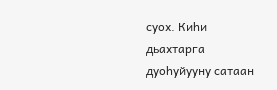суох. Киһи дьахтарга дуоһуйууну сатаан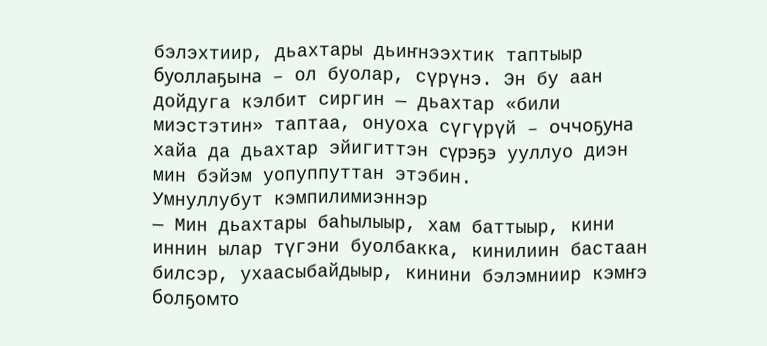бэлэхтиир, дьахтары дьиҥнээхтик таптыыр буоллаҕына – ол буолар, сүрүнэ. Эн бу аан дойдуга кэлбит сиргин — дьахтар «били миэстэтин» таптаа, онуоха сүгүрүй – оччоҕуна хайа да дьахтар эйигиттэн сүрэҕэ ууллуо диэн мин бэйэм уопуппуттан этэбин.
Умнуллубут кэмпилимиэннэр
— Мин дьахтары баһылыыр, хам баттыыр, кини иннин ылар түгэни буолбакка, кинилиин бастаан билсэр, ухаасыбайдыыр, кинини бэлэмниир кэмҥэ болҕомто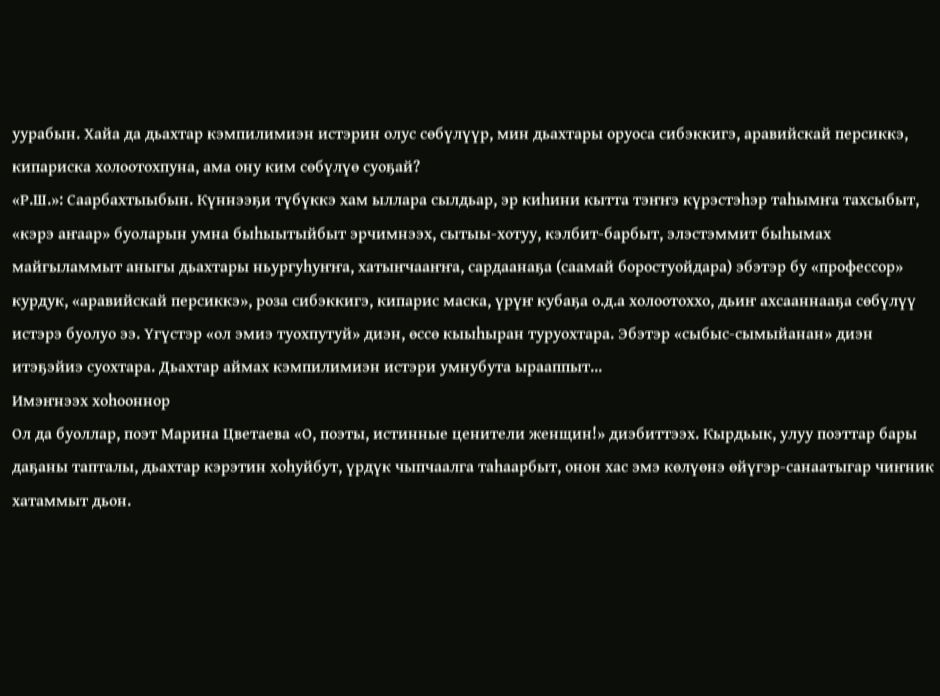уурабын. Хайа да дьахтар кэмпилимиэн истэрин олус сөбүлүүр, мин дьахтары оруоса сибэккигэ, аравийскай персиккэ, кипариска холоотохпуна, ама ону ким сөбүлүө суоҕай?
«Р.Ш.»: Саарбахтыыбын. Күннээҕи түбүккэ хам ыллара сылдьар, эр киһини кытта тэҥҥэ күрэстэһэр таһымҥа тахсыбыт, «кэрэ аҥаар» буоларын умна быһыытыйбыт эрчимнээх, сытыы-хотуу, кэлбит-барбыт, элэстэммит быһымах майгыламмыт аныгы дьахтары ньургуһуҥҥа, хатыҥчааҥҥа, сардаанаҕа (саамай боростуойдара) эбэтэр бу «профессор» курдук, «аравийскай персиккэ», роза сибэккигэ, кипарис маска, үрүҥ кубаҕа о.д.а холоотоххо, дьиҥ ахсааннааҕа сөбүлүү истэрэ буолуо ээ. Үгүстэр «ол эмиэ туохпутуй» диэн, өссө кыыһыран туруохтара. Эбэтэр «сыбыс-сымыйанан» диэн итэҕэйиэ суохтара. Дьахтар аймах кэмпилимиэн истэри умнубута ырааппыт...
Имэҥнээх хоһооннор
Ол да буоллар, поэт Марина Цветаева «О, поэты, истинные ценители женщин!» диэбиттээх. Кырдьык, улуу поэттар бары даҕаны тапталы, дьахтар кэрэтин хоһуйбут, үрдүк чыпчаалга таһаарбыт, онон хас эмэ көлүөнэ өйүгэр-санаатыгар чиҥник хатаммыт дьон.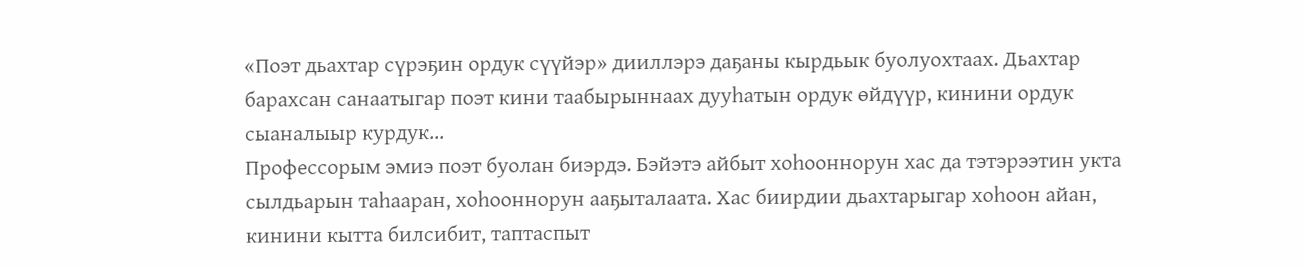«Поэт дьахтар сүрэҕин ордук сүүйэр» дииллэрэ даҕаны кырдьык буолуохтаах. Дьахтар барахсан санаатыгар поэт кини таабырыннаах дууһатын ордук өйдүүр, кинини ордук сыаналыыр курдук...
Профессорым эмиэ поэт буолан биэрдэ. Бэйэтэ айбыт хоһооннорун хас да тэтэрээтин укта сылдьарын таһааран, хоһооннорун ааҕыталаата. Хас биирдии дьахтарыгар хоһоон айан, кинини кытта билсибит, таптаспыт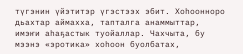түгэнин үйэтитэр үгэстээх эбит. Хоһоонноро дьахтар аймахха, тапталга анаммыттар, имэҥи аһаҕастык туойаллар. Чахчыта, бу мээнэ «эротика» хоһоон буолбатах,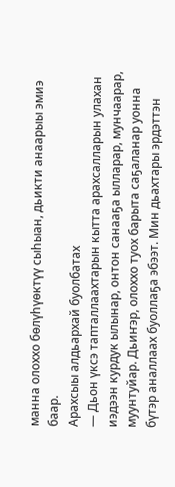манна олоххо бөлүһүөктүү сыһыан, дьикти анаарыы эмиэ баар.
Арахсыы алдьархай буолбатах
— Дьон үксэ тапталлаахтарын кытта арахсалларын улахан иэдээн курдук ылынар, онтон санааҕа ылларар, мунчаарар, муунтуйар. Дьиҥэр, олоххо туох барыта саҕаланар уонна бүтэр аналлаах буоллаҕа эбээт. Мин дьахтары эрдэттэн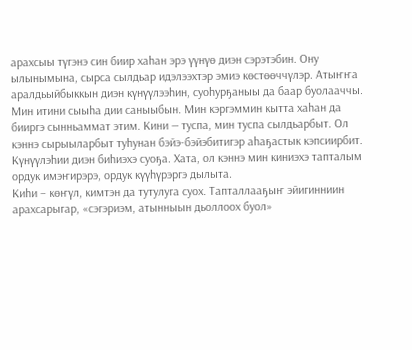арахсыы түгэнэ син биир хаһан эрэ үүнүө диэн сэрэтэбин. Ону ылынымына, сырса сылдьар идэлээхтэр эмиэ көстөөччүлэр. Атыҥҥа аралдьыйбыккын диэн күнүүлээһин, суоһурҕаныы да баар буолааччы. Мин итини сыыһа дии саныыбын. Мин кэргэммин кытта хаһан да бииргэ сынньаммат этим. Кини — туспа, мин туспа сылдьарбыт. Ол кэннэ сырыыларбыт туһунан бэйэ-бэйэбитигэр аһаҕастык кэпсиирбит. Күнүүлэһии диэн биһиэхэ суоҕа. Хата, ол кэннэ мин киниэхэ тапталым ордук имэҥирэрэ, ордук күүһүрэргэ дылыта.
Киһи – көҥүл, кимтэн да тутулуга суох. Тапталлааҕыҥ эйигинниин арахсарыгар, «сэгэриэм, атынныын дьоллоох буол»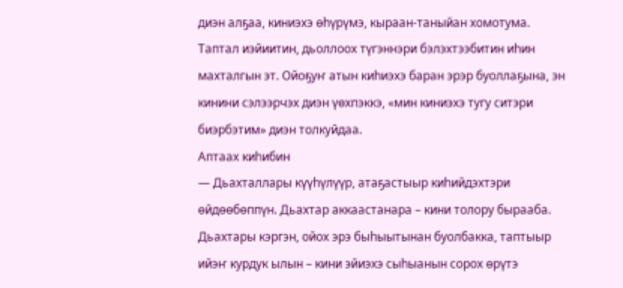диэн алҕаа, киниэхэ өһүрүмэ, кыраан-таныйан хомотума. Таптал иэйиитин, дьоллоох түгэннэри бэлэхтээбитин иһин махталгын эт. Ойоҕуҥ атын киһиэхэ баран эрэр буоллаҕына, эн кинини сэлээрчэх диэн үөхпэккэ, «мин киниэхэ тугу ситэри биэрбэтим» диэн толкуйдаа.
Аптаах киһибин
— Дьахталлары күүһүлүүр, атаҕастыыр киһийдэхтэри өйдөөбөппүн. Дьахтар аккаастанара – кини толору бырааба. Дьахтары кэргэн, ойох эрэ быһыытынан буолбакка, таптыыр ийэҥ курдук ылын – кини эйиэхэ сыһыанын сорох өрүтэ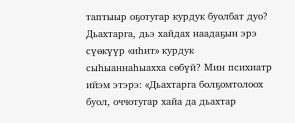таптыыр оҕотугар курдук буолбат дуо? Дьахтарга, дьэ хайдах наадаҕын эрэ сүөкүүр «иһит» курдук сыһыаннаһыахха сөбүй? Мин психиатр ийэм этэрэ: «Дьахтарга болҕомтолоох буол, оччотугар хайа да дьахтар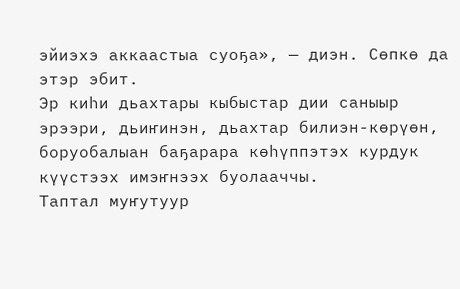эйиэхэ аккаастыа суоҕа», — диэн. Сөпкө да этэр эбит.
Эр киһи дьахтары кыбыстар дии саныыр эрээри, дьиҥинэн, дьахтар билиэн-көрүөн, боруобалыан баҕарара көһүппэтэх курдук күүстээх имэҥнээх буолааччы.
Таптал муҥутуур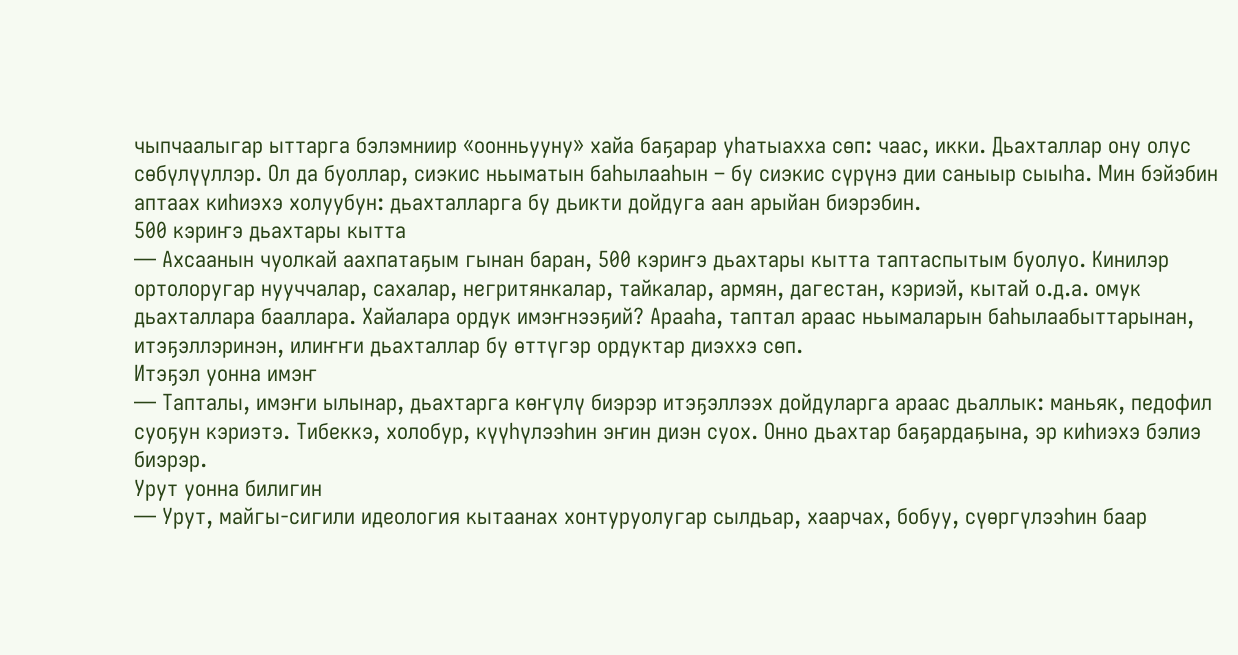чыпчаалыгар ыттарга бэлэмниир «оонньууну» хайа баҕарар уһатыахха сөп: чаас, икки. Дьахталлар ону олус сөбүлүүллэр. Ол да буоллар, сиэкис ньыматын баһылааһын – бу сиэкис сүрүнэ дии саныыр сыыһа. Мин бэйэбин аптаах киһиэхэ холуубун: дьахталларга бу дьикти дойдуга аан арыйан биэрэбин.
500 кэриҥэ дьахтары кытта
— Ахсаанын чуолкай аахпатаҕым гынан баран, 500 кэриҥэ дьахтары кытта таптаспытым буолуо. Кинилэр ортолоругар нууччалар, сахалар, негритянкалар, тайкалар, армян, дагестан, кэриэй, кытай о.д.а. омук дьахталлара бааллара. Хайалара ордук имэҥнээҕий? Арааһа, таптал араас ньымаларын баһылаабыттарынан, итэҕэллэринэн, илиҥҥи дьахталлар бу өттүгэр ордуктар диэххэ сөп.
Итэҕэл уонна имэҥ
— Тапталы, имэҥи ылынар, дьахтарга көҥүлү биэрэр итэҕэллээх дойдуларга араас дьаллык: маньяк, педофил суоҕун кэриэтэ. Тибеккэ, холобур, күүһүлээһин эҥин диэн суох. Онно дьахтар баҕардаҕына, эр киһиэхэ бэлиэ биэрэр.
Урут уонна билигин
— Урут, майгы-сигили идеология кытаанах хонтуруолугар сылдьар, хаарчах, бобуу, сүөргүлээһин баар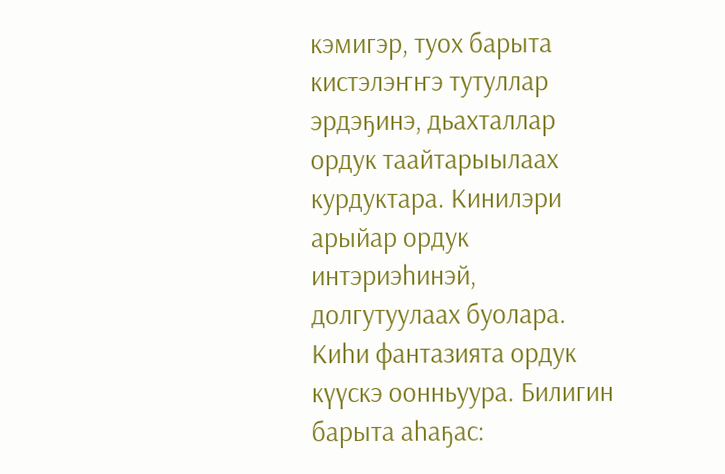кэмигэр, туох барыта кистэлэҥҥэ тутуллар эрдэҕинэ, дьахталлар ордук таайтарыылаах курдуктара. Кинилэри арыйар ордук интэриэһинэй, долгутуулаах буолара. Киһи фантазията ордук күүскэ оонньуура. Билигин барыта аһаҕас: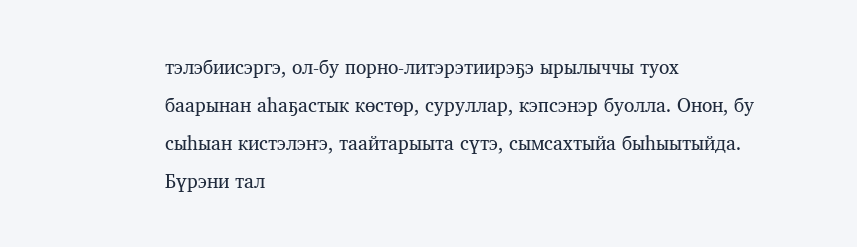тэлэбиисэргэ, ол-бу порно-литэрэтиирэҕэ ырылыччы туох баарынан аһаҕастык көстөр, суруллар, кэпсэнэр буолла. Онон, бу сыһыан кистэлэҥэ, таайтарыыта сүтэ, сымсахтыйа быһыытыйда.
Бүрэни тал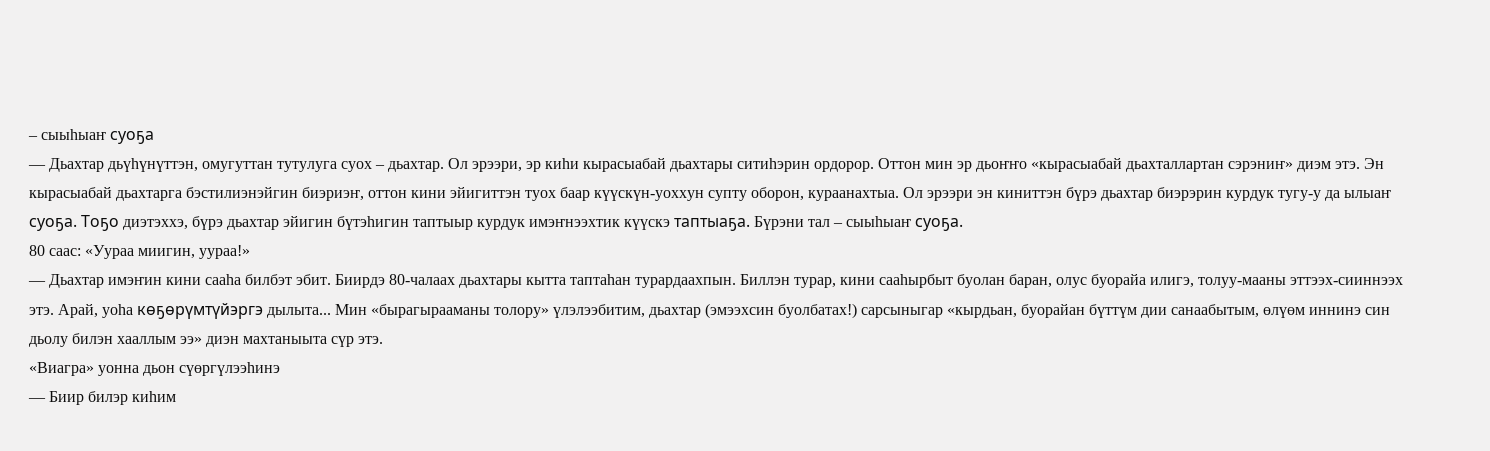– сыыһыаҥ суоҕа
— Дьахтар дьүһүнүттэн, омугуттан тутулуга суох – дьахтар. Ол эрээри, эр киһи кырасыабай дьахтары ситиһэрин ордорор. Оттон мин эр дьоҥҥо «кырасыабай дьахталлартан сэрэниҥ» диэм этэ. Эн кырасыабай дьахтарга бэстилиэнэйгин биэриэҥ, оттон кини эйигиттэн туох баар күүскүн-уоххун супту оборон, кураанахтыа. Ол эрээри эн киниттэн бүрэ дьахтар биэрэрин курдук тугу-у да ылыаҥ суоҕа. Тоҕо диэтэххэ, бүрэ дьахтар эйигин бүтэһигин таптыыр курдук имэҥнээхтик күүскэ таптыаҕа. Бүрэни тал – сыыһыаҥ суоҕа.
80 саас: «Уураа миигин, уураа!»
— Дьахтар имэҥин кини сааһа билбэт эбит. Биирдэ 80-чалаах дьахтары кытта таптаһан турардаахпын. Биллэн турар, кини сааһырбыт буолан баран, олус буорайа илигэ, толуу-мааны эттээх-сииннээх этэ. Арай, уоһа көҕөрүмтүйэргэ дылыта... Мин «бырагырааманы толору» үлэлээбитим, дьахтар (эмээхсин буолбатах!) сарсыныгар «кырдьан, буорайан бүттүм дии санаабытым, өлүөм иннинэ син дьолу билэн хааллым ээ» диэн махтаныыта сүр этэ.
«Виагра» уонна дьон сүөргүлээһинэ
— Биир билэр киһим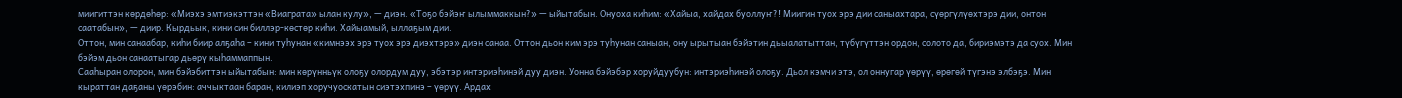миигиттэн көрдөһөр: «Миэхэ эмтиэкэттэн «Виаграта» ылан кулу», — диэн. «Тоҕо бэйэҥ ылыммаккын?» — ыйытабын. Онуоха киһим: «Хайыа, хайдах буоллуҥ?! Миигин туох эрэ дии саныахтара, сүөргүлүөхтэрэ дии, онтон саатабын», — диир. Кырдьык, кини син биллэр-көстөр киһи. Хайыамый, ыллаҕым дии.
Оттон, мин санаабар, киһи биир алҕаһа – кини туһунан «кимнээх эрэ туох эрэ диэхтэрэ» диэн санаа. Оттон дьон ким эрэ туһунан саныан, ону ырытыан бэйэтин дьыалатыттан, түбүгүттэн ордон, солото да, бириэмэтэ да суох. Мин бэйэм дьон санаатыгар дьөрү кыһаммаппын.
Сааһыран олорон, мин бэйэбиттэн ыйытабын: мин көрүнньүк олоҕу олордум дуу, эбэтэр интэриэһинэй дуу диэн. Уонна бэйэбэр хоруйдуубун: интэриэһинэй олоҕу. Дьол кэмчи этэ, ол оннугар үөрүү, өрөгөй түгэнэ элбэҕэ. Мин кыраттан даҕаны үөрэбин: аччыктаан баран, килиэп хоручуоскатын сиэтэхпинэ – үөрүү. Ардах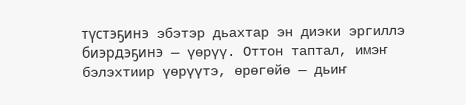түстэҕинэ эбэтэр дьахтар эн диэки эргиллэ биэрдэҕинэ — үөрүү. Оттон таптал, имэҥ бэлэхтиир үөрүүтэ, өрөгөйө — дьиҥ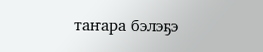таҥара бэлэҕэ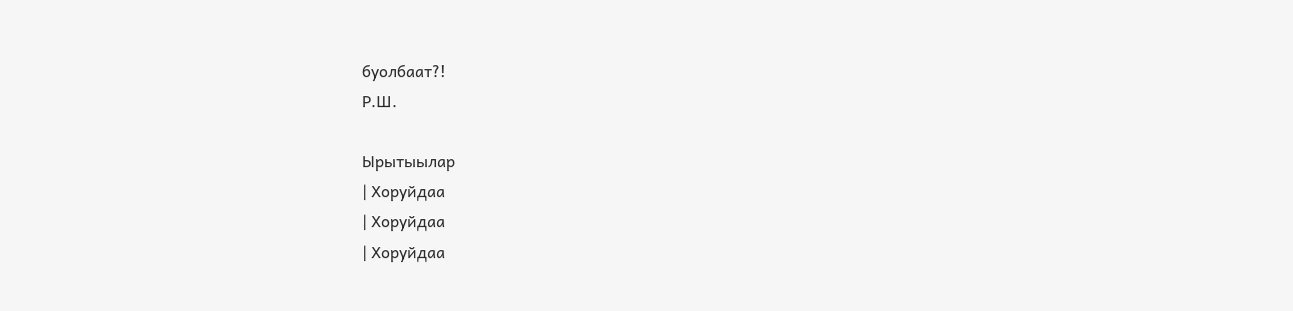буолбаат?!
Р.Ш.

Ырытыылар
| Хоруйдаа
| Хоруйдаа
| Хоруйдаа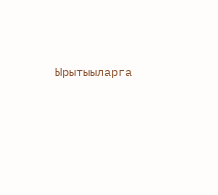Ырытыыларга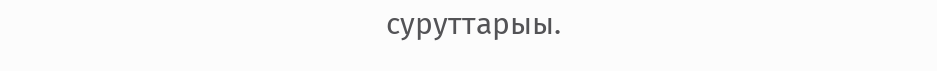суруттарыы.